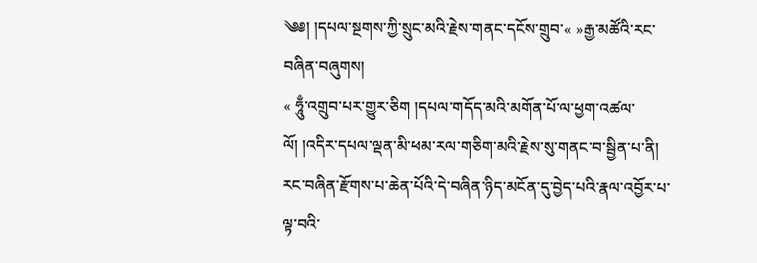༄༅། །དཔལ་སྔགས་ཀྱི་སྲུང་མའི་རྗེས་གནང་དངོས་གྲུབ་« »རྒྱ་མཚོའི་རང་བཞིན་བཞུགས།
« ཧཱུྃ་འགྲུབ་པར་གྱུར་ཅིག །དཔལ་གདོད་མའི་མགོན་པོ་ལ་ཕྱག་འཚལ་ལོ། །འདིར་དཔལ་ལྡན་མི་ཕམ་རལ་གཅིག་མའི་རྗེས་སུ་གནང་བ་སྦྱིན་པ་ནི། རང་བཞིན་རྫོགས་པ་ཆེན་པོའི་དེ་བཞིན་ཉིད་མངོན་དུ་བྱེད་པའི་རྣལ་འབྱོར་པ་ལྟ་བའི་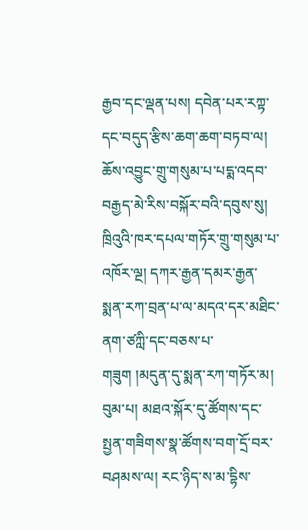རྒྱབ་དང་ལྡན་པས། དབེན་པར་རཀྟ་དང་བདུད་རྩིས་ཆག་ཆག་བཏབ་ལ། ཆོས་འབྱུང་གྲུ་གསུམ་པ་པདྨ་འདབ་བརྒྱད་མེ་རིས་བསྐོར་བའི་དབུས་སུ། ཁྲིའུའི་ཁར་དཔལ་གཏོར་གྲུ་གསུམ་པ་འཁོར་ལྔ། དཀར་རྒྱན་དམར་རྒྱན་སྨན་རཀ་བྲན་པ་ལ་མདའ་དར་མཐིང་ནག་ཙཀླི་དང་བཅས་པ་གཟུག །མདུན་དུ་སྨན་རཀ་གཏོར་མ། བུམ་པ། མཐའ་སྐོར་དུ་ཚོགས་དང་སྤྱན་གཟིགས་སྣ་ཚོགས་བག་དྲོ་བར་བཤམས་ལ། རང་ཉིད་ས་མ་དྷིས་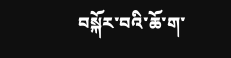བསྐོར་བའི་ཆོ་ག་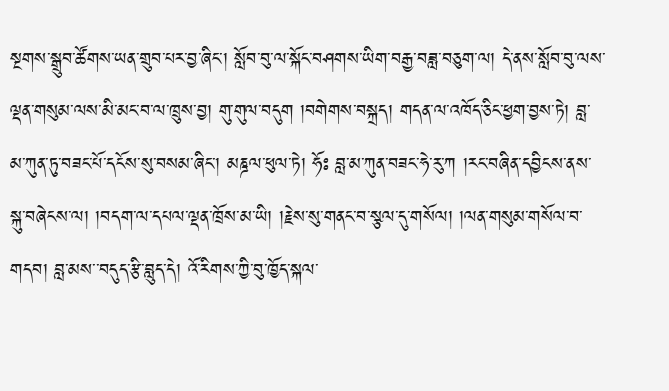སྔགས་སྒྲུབ་ཚོགས་ཡན་གྲུབ་པར་བྱ་ཞིང་། སློབ་བུ་ལ་སྐོང་བཤགས་ཡིག་བརྒྱ་བཟླ་བཅུག་ལ། དེ་ནས་སློབ་བུ་ལས་ལྡན་གསུམ་ལས་མི་མང་བ་ལ་ཁྲུས་བྱ། གུ་གུལ་བདུག །བགེགས་བསྐྲད། གདན་ལ་འཁོད་ཅིང་ཕྱག་བྱས་ཏེ། བླ་མ་ཀུན་ཏུ་བཟང་པོ་དངོས་སུ་བསམ་ཞིང་། མཎྜལ་ཕུལ་ཏེ། ཧོཿ བླ་མ་ཀུན་བཟང་ཧེ་རུ་ཀ །རང་བཞིན་དབྱིངས་ནས་སྐུ་བཞེངས་ལ། །བདག་ལ་དཔལ་ལྡན་ཁྲོས་མ་ཡི། །རྗེས་སུ་གནང་བ་སྩལ་དུ་གསོལ། །ལན་གསུམ་གསོལ་བ་གདབ། བླ་མས་་བདུད་རྩི་བླུད་དེ། འོ་རིགས་ཀྱི་བུ་ཁྱོད་སྐལ་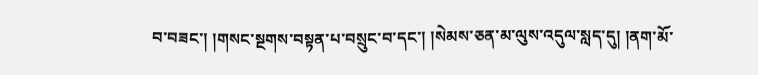བ་བཟང་། །གསང་སྔགས་བསྟན་པ་བསྲུང་བ་དང་། །སེམས་ཅན་མ་ལུས་འདུལ་སླད་དུ། །ནག་མོ་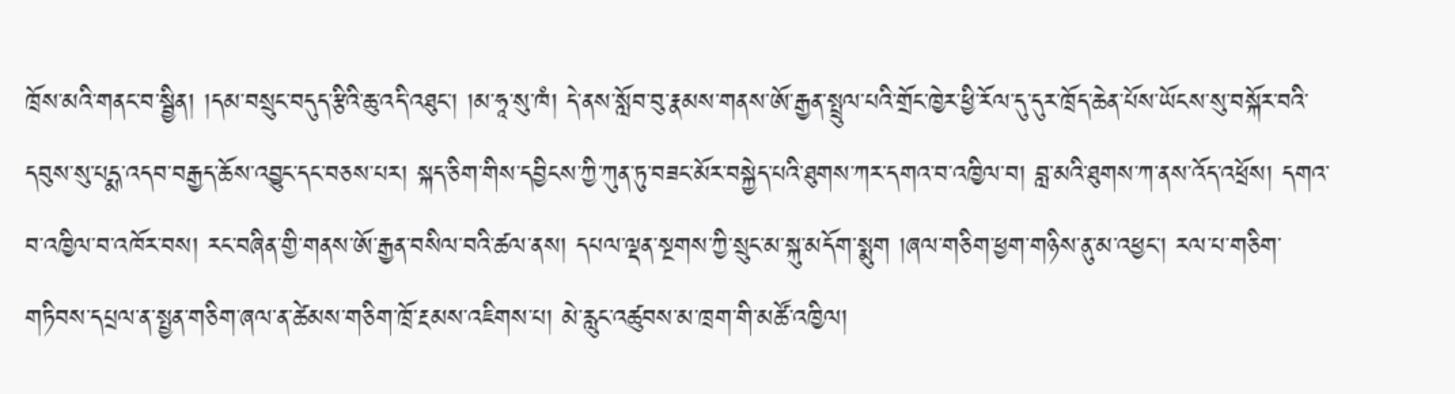ཁྲོས་མའི་གནང་བ་སྦྱིན། །དམ་བསྲུང་བདུད་རྩིའི་ཆུ་འདི་འཐུང་། །མ་ཧཱ་སུ་ཁཾ། དེ་ནས་སློབ་བུ་རྣམས་གནས་ཨོ་རྒྱན་སྤྲུལ་པའི་གྲོང་ཁྱེར་ཕྱི་རོལ་དུ་དུར་ཁྲོད་ཆེན་པོས་ཡོངས་སུ་བསྐོར་བའི་དབུས་སུ་པདྨ་འདབ་བརྒྱད་ཆོས་འབྱུང་དང་བཅས་པར། སྐད་ཅིག་གིས་དབྱིངས་ཀྱི་ཀུན་ཏུ་བཟང་མོར་བསྐྱེད་པའི་ཐུགས་ཀར་དགའ་བ་འཁྱིལ་བ། བླ་མའི་ཐུགས་ཀ་ནས་འོད་འཕྲོས། དགའ་བ་འཁྱིལ་བ་འཁོར་བས། རང་བཞིན་གྱི་གནས་ཨོ་རྒྱན་བསིལ་བའི་ཚལ་ནས། དཔལ་ལྡན་སྔགས་ཀྱི་སྲུང་མ་སྐུ་མདོག་སྨུག །ཞལ་གཅིག་ཕྱག་གཉིས་ནུ་མ་འཕྱང་། རལ་པ་གཅིག་གཏིབས་དཔྲལ་ན་སྤྱན་གཅིག་ཞལ་ན་ཚེམས་གཅིག་ཁྲོ་རྔམས་འཇིགས་པ། མེ་རླུང་འཚུབས་མ་ཁྲག་གི་མཚོ་འཁྱིལ།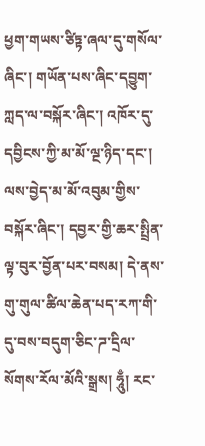ཕྱག་གཡས་ཙིཏྟ་ཞལ་དུ་གསོལ་ཞིང་། གཡོན་པས་ཞིང་དབྱུག་ཀླད་ལ་བསྐོར་ཞིང་། འཁོར་དུ་དབྱིངས་ཀྱི་མ་མོ་ལྔ་ཉིད་དང་། ལས་བྱེད་མ་མོ་འབུམ་གྱིས་བསྐོར་ཞིང་། དབྱར་གྱི་ཆར་སྤྲིན་ལྟ་བུར་བྱོན་པར་བསམ། དེ་ནས་གུ་གུལ་ཚིལ་ཆེན་པད་རཀ་གི་དུ་བས་བདུག་ཅིང་ཌ་དྲིལ་སོགས་རོལ་མོའི་སྒྲས། ཧཱུྃ། རང་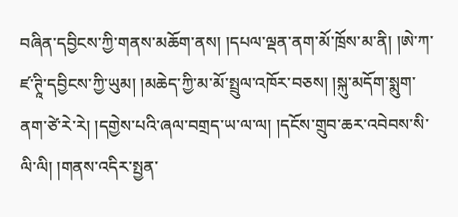བཞིན་དབྱིངས་ཀྱི་གནས་མཆོག་ནས། །དཔལ་ལྡན་ནག་མོ་ཁྲོས་མ་ནི། །ཨེ་ཀ་ཛ་ཊཱི་དབྱིངས་ཀྱི་ཡུམ། །མཆེད་ཀྱི་མ་མོ་སྤྲུལ་འཁོར་བཅས། །སྐུ་མདོག་སྨུག་ནག་ཙེ་རེ་རེ། །དགྱེས་པའི་ཞལ་བགྲད་ཡ་ལ་ལ། །དངོས་གྲུབ་ཆར་འབེབས་སི་ལི་ལི། །གནས་འདིར་སྤྱན་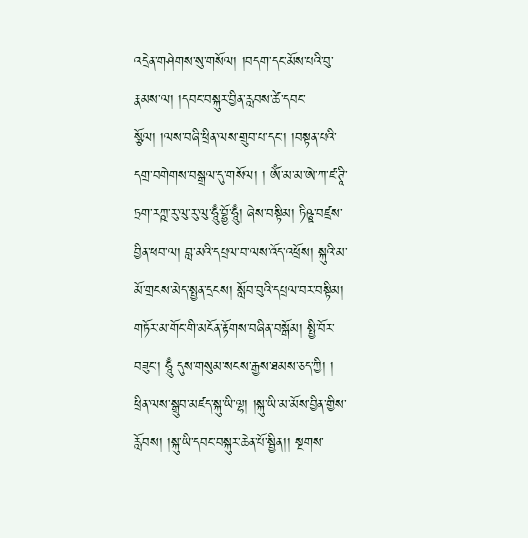འདྲེན་གཤེགས་སུ་གསོལ། །བདག་དང་མོས་པའི་བུ་རྣམས་ལ། །དབང་བསྐུར་བྱིན་རླབས་ཚེ་དབང་སྩོལ། །ལས་བཞི་ཕྲིན་ལས་གྲུབ་པ་དང་། །བསྟན་པའི་དགྲ་བགེགས་བསྒྲལ་དུ་གསོལ། ། ཨོཾ་མ་མ་ཨེ་ཀ་ཛ་ཊཱི་ཏྲག་རཀྵ་རུ་ལུ་རུ་ལུ་ཧཱུྃ་བྷྱོ་ཧཱུྃ། ཞེས་བསྟིམ། ཏིཥྛ་བཛྲས་བྱིན་ཕབ་ལ། བླ་མའི་དཔྲལ་བ་ལས་འོད་འཕྲོས། སྐུའི་མ་མོ་གྲངས་མེད་སྤྱན་དྲངས། སློབ་བུའི་དཔྲལ་བར་བསྟིམ། གཏོར་མ་གོང་གི་མངོན་རྟོགས་བཞིན་བསྒོམ། སྤྱི་བོར་བཟུང་། ཧཱུྃ དུས་གསུམ་སངས་རྒྱས་ཐམས་ཅད་ཀྱི། ། ཕྲིན་ལས་སྒྲུབ་མཛད་སྐུ་ཡི་ལྷ། །སྐུ་ཡི་མ་མོས་བྱིན་གྱིས་རློབས། །སྐུ་ཡི་དབང་བསྐུར་ཆེན་པོ་སྦྱིན།། སྔགས་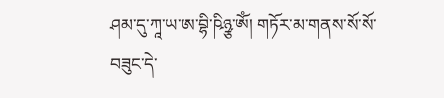ཤམ་དུ་ཀཱ་ཡ་ཨ་བྷི་ཥིཉྩ་ཨོཾ། གཏོར་མ་གནས་སོ་སོ་བཟུང་དེ་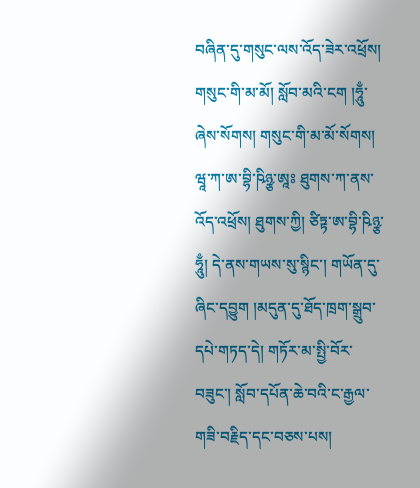བཞིན་དུ་གསུང་ལས་འོད་ཟེར་འཕྲོས། གསུང་གི་མ་མོ། སློབ་མའི་ངག །ཧཱུྃ་ཞེས་སོགས། གསུང་གི་མ་མོ་སོགས། ཝཱ་ཀ་ཨ་བྷི་ཥིཉྩ་ཨཱཿ ཐུགས་ཀ་ནས་འོད་འཕྲོས། ཐུགས་ཀྱི། ཙིཏྟ་ཨ་བྷི་ཥིཉྩ་ཧཱུྃ། དེ་ནས་གཡས་སུ་སྙིང་། གཡོན་དུ་ ཞིང་དབྱུག །མདུན་དུ་ཐོད་ཁྲག་སྒྲུབ་དཔེ་གཏད་དེ། གཏོར་མ་སྤྱི་བོར་བཟུང་། སློབ་དཔོན་ཆེ་བའི་ང་རྒྱལ་གཟི་བརྗིད་དང་བཅས་པས།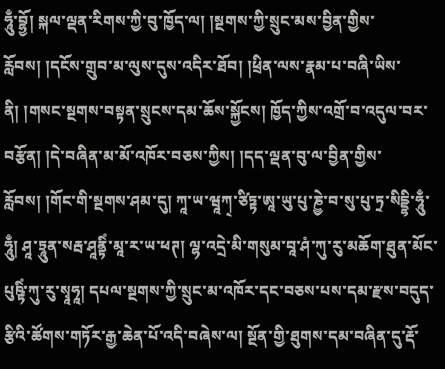ཧཱུྃ་བྷྱོ། སྐལ་ལྡན་རིགས་ཀྱི་བུ་ཁྱོད་ལ། །སྔགས་ཀྱི་སྲུང་མས་བྱིན་གྱིས་རློབས། །དངོས་གྲུབ་མ་ལུས་དུས་འདིར་ཐོབ། །ཕྲིན་ལས་རྣམ་པ་བཞི་ཡིས་ནི། །གསང་སྔགས་བསྟན་སྲུངས་དམ་ཆོས་སྐྱོངས། ཁྱོད་ཀྱིས་འགྲོ་བ་འདུལ་བར་བརྩོན། །དེ་བཞིན་མ་མོ་འཁོར་བཅས་ཀྱིས། །དད་ལྡན་བུ་ལ་བྱིན་གྱིས་རློབས། །གོང་གི་སྔགས་ཤམ་དུ། ཀཱ་ཡ་ཝཱཀ྄་ཙིཏྟ་ཨཱ་ཡུ་པུ་ཎྱེ་བ་སུ་པུ་ཏྲ་སིདྡྷི་ཧཱུྃ་ཧཱུྃ། ཤཱ་ཏྲཱུན་སརྦ་ཤཱནྟིཾ་མཱ་ར་ཡ་ཕཊ། ལྷ་འདྲེ་མི་གསུམ་བཱ་ཤཾ་ཀུ་རུ་མཆོག་ཐུན་མོང་པུཥྟིཾ་ཀུ་རུ་སྭཱཧཱ། དཔལ་སྔགས་ཀྱི་སྲུང་མ་འཁོར་དང་བཅས་པས་དམ་རྫས་བདུད་རྩིའི་ཚོགས་གཏོར་རྒྱ་ཆེན་པོ་འདི་བཞེས་ལ། སྔོན་གྱི་ཐུགས་དམ་བཞིན་དུ་རྡོ་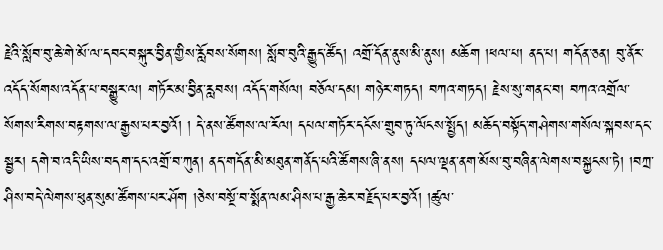རྗེའི་སློབ་བུ་ཆེ་གེ་མོ་ལ་དབང་བསྐུར་བྱིན་གྱིས་རློབས་སོགས། སློབ་བུའི་རྒྱུད་ཚོད། འགྲོ་དོན་ནུས་མི་ནུས། མཆོག །ཕལ་པ། ནད་པ། གདོན་ཅན། བུ་ནོར་འདོད་སོགས་འདོན་པ་བསྒྱུར་ལ། གཏོར་མ་བྱིན་རླབས། འདོད་གསོལ། བཅོལ་དམ། གཉེར་གཏད། བཀའ་གཏད། རྗེས་སུ་གནང་བ། བཀའ་འགྲོལ་སོགས་རིགས་བརྟགས་ལ་རྒྱས་པར་བྱའོ། ། དེ་ནས་ཚོགས་ལ་རོལ། དཔལ་གཏོར་དངོས་གྲུབ་ཏུ་ལོངས་སྤྱོད། མཆོད་བསྟོད་གཤེགས་གསོལ་སྐབས་དང་སྦྱར། དགེ་བ་འདི་ཡིས་བདག་དང་འགྲོ་བ་ཀུན། ནད་གདོན་མི་མཐུན་གནོད་པའི་ཚོགས་ཞི་ནས། དཔལ་ལྡན་ནག་མོས་བུ་བཞིན་ལེགས་བསྐྱངས་ཏེ། །བཀྲ་ཤིས་བདེ་ལེགས་ཕུན་སུམ་ཚོགས་པར་ཤོག །ཅེས་བསྔོ་བ་སྨོན་ལམ་ཤིས་པ་རྒྱ་ཆེར་བརྗོད་པར་བྱའོ། །ཚུལ་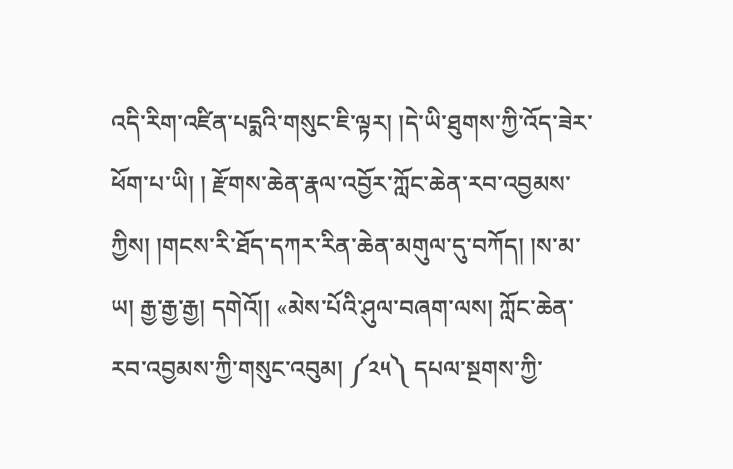འདི་རིག་འཛིན་པདྨའི་གསུང་ཇི་ལྟར། །དེ་ཡི་ཐུགས་ཀྱི་འོད་ཟེར་ཕོག་པ་ཡི། ། རྫོགས་ཆེན་རྣལ་འབྱོར་ཀློང་ཆེན་རབ་འབྱམས་ཀྱིས། །གངས་རི་ཐོད་དཀར་རིན་ཆེན་མགུལ་དུ་བཀོད། །ས་མ་ཡ། རྒྱ་རྒྱ་རྒྱ། དགེའོ།། «མེས་པོའི་ཤུལ་བཞག་ལས། ཀློང་ཆེན་རབ་འབྱམས་ཀྱི་གསུང་འབུམ། ༼༢༥༽ དཔལ་སྔགས་ཀྱི་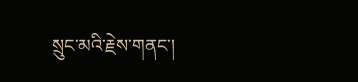སྲུང་མའི་རྗེས་གནང་།